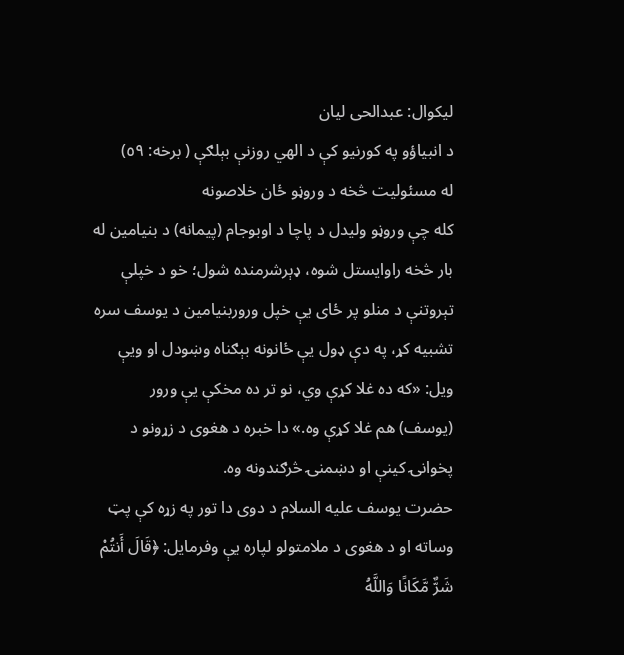لیکوال: عبدالحی لیان
د انبیاؤو په کورنیو کې د الهي روزنې بېلګې ( برخه: ٥٩)
له مسئولیت څخه د وروڼو ځان خلاصونه
کله چې وروڼو ولیدل د پاچا د اوبوجام (پیمانه) د بنیامین له بار څخه راوایستل شوه، ډېرشرمنده شول؛ خو د خپلې تېروتنې د منلو پر ځای یې خپل وروربنیامین د یوسف سره تشبیه کړ، په دې ډول یې ځانونه بېګناه وښودل او ویې ویل: «که ده غلا کړې وي، نو تر ده مخکې یې ورور (یوسف) هم غلا کړې وه.» دا خبره د هغوی د زړونو د پخوانۍ کینې او دښمنۍ څرګندونه وه.
حضرت یوسف علیه السلام د دوی دا تور په زړه کې پټ وساته او د هغوی د ملامتولو لپاره یې وفرمایل: ﴿قَالَ أَنتُمْ شَرٌّ مَّكَانًا وَاللَّهُ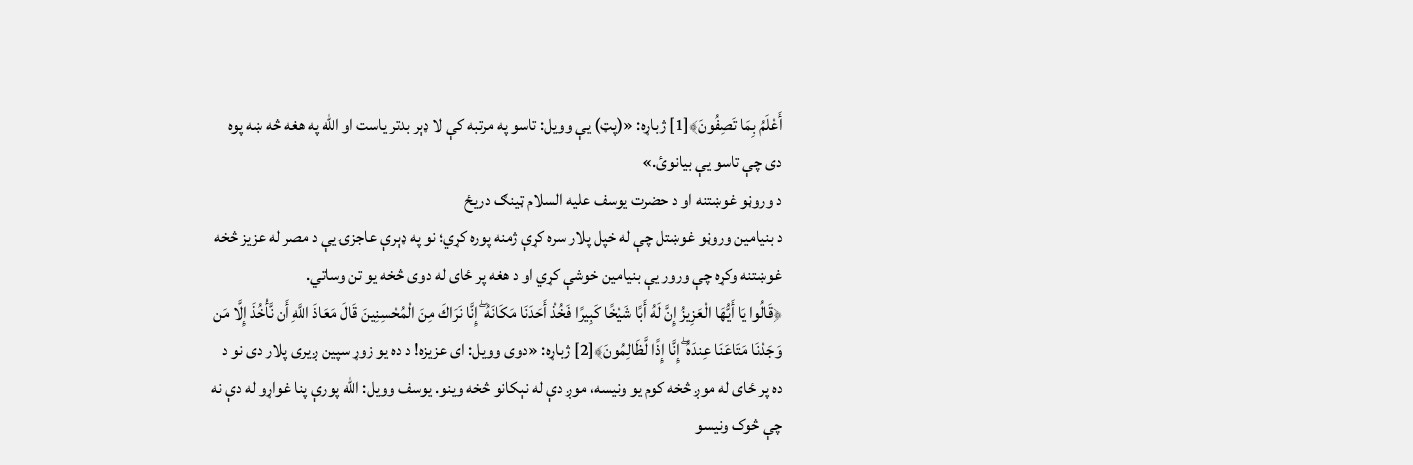أَعْلَمُ بِمَا تَصِفُونَ﴾[1] ژباړه: «(پټ) يې وويل: تاسو په مرتبه كې لا ډېر بدتر ياست او الله په هغه څه ښه پوه دى چې تاسو يې بيانوئ.»
د وروڼو غوښتنه او د حضرت یوسف علیه السلام ټینګ دریځ
د بنیامین وروڼو غوښتل چې له خپل پلار سره کړې ژمنه پوره کړي؛ نو په ډېرې عاجزۍ یې د مصر له عزیز څخه غوښتنه وکړه چې ورور یې بنیامین خوشې کړي او د هغه پر ځای له دوی څخه یو تن وساتي.
﴿قَالُوا يَا أَيُّهَا الْعَزِيزُ إِنَّ لَهُ أَبًا شَيْخًا كَبِيرًا فَخُذْ أَحَدَنَا مَكَانَهُ ۖ إِنَّا نَرَاكَ مِنَ الْمُحْسِنِينَ قَالَ مَعَاذَ اللَّهِ أَن نَّأْخُذَ إِلَّا مَن وَجَدْنَا مَتَاعَنَا عِندَهُ ۖ إِنَّا إِذًا لَّظَالِمُونَ﴾[2] ژباړه: «دوى وويل: ای عزيزه! د ده يو زوړ سپين ږيرى پلار دى نو د ده پر ځاى له موږ څخه كوم يو ونيسه، موږ دې له نېكانو څخه وينو. يوسف وويل: الله پورې پنا غواړو له دې نه چې څوک ونيسو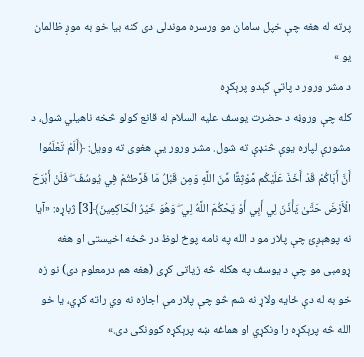پرته له هغه چې خپل سامان مو ورسره موندلى دى كنه بيا خو به موږ ظالمان يو »
د مشر ورور د پاتې کېدو پرېکړه
کله چې وروڼه د حضرت یوسف علیه السلام له قانع کولو څخه ناهیلي شول، د مشورې لپاره یوې څنډې ته شول. مشر ورور یې هغوی ته وویل: ﴿أَلَمْ تَعْلَمُوا أَنَّ أَبَاكُمْ قَدْ أَخَذَ عَلَيْكُم مَّوْثِقًا مِّنَ اللَّهِ وَمِن قَبْلُ مَا فَرَّطتُمْ فِي يُوسُفَ ۖ فَلَنْ أَبْرَحَ الْأَرْضَ حَتَّىٰ يَأْذَنَ لِي أَبِي أَوْ يَحْكُمَ اللَّهُ لِي ۖ وَهُوَ خَيْرُ الْحَاكِمِينَ﴾[3] ژباړه: «آيا نه پوهېږئ چې پلار مو د الله په نامه پوخ لوظ در څخه اخيستى او هغه ړومبى مو چې د يوسف په هكله څه زياتى كړى (هغه هم درمعلوم دى) نو زه خو به له دې ځايه ولاړ نه شم څو چې پلار مې اجازه نه وي راته كړي، يا خو الله څه پرېکړه را ونكړي او هماغه ښه پرېکړه كوونكى دى.»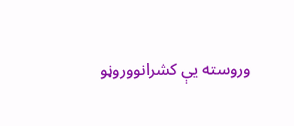وروسته یې کشرانووروڼو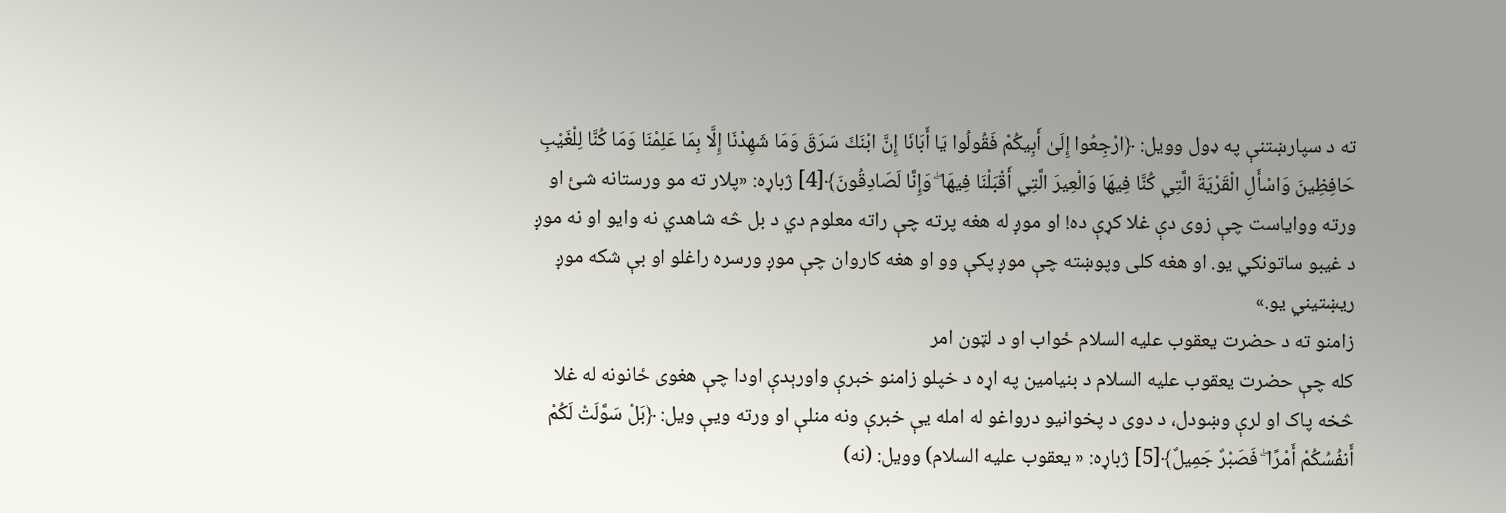ته د سپارښتنې په ډول وویل: ﴿ارْجِعُوا إِلَىٰ أَبِيكُمْ فَقُولُوا يَا أَبَانَا إِنَّ ابْنَكَ سَرَقَ وَمَا شَهِدْنَا إِلَّا بِمَا عَلِمْنَا وَمَا كُنَّا لِلْغَيْبِ حَافِظِينَ وَاسْأَلِ الْقَرْيَةَ الَّتِي كُنَّا فِيهَا وَالْعِيرَ الَّتِي أَقْبَلْنَا فِيهَا ۖ وَإِنَّا لَصَادِقُونَ﴾[4] ژباړه: «پلار ته مو ورستانه شئ او ورته وواياست چې زوى دې غلا كړې ده! او موږ له هغه پرته چې راته معلوم دي د بل څه شاهدي نه وايو او نه موږ د غيبو ساتونكي يو. او هغه كلى وپوښته چې موږ پكې وو او هغه كاروان چې موږ ورسره راغلو او بې شكه موږ ريښتيني يو.»
زامنو ته د حضرت یعقوب علیه السلام ځواب او د لټون امر
کله چې حضرت یعقوب علیه السلام د بنیامین په اړه د خپلو زامنو خبرې واورېدې اودا چې هغوی ځانونه له غلا څخه پاک او لرې وښودل، د دوی د پخوانیو درواغو له امله یې خبرې ونه منلې او ورته ویې ویل: ﴿بَلْ سَوَّلَتْ لَكُمْ أَنفُسُكُمْ أَمْرًا ۖ فَصَبْرٌ جَمِيلٌ﴾[5] ژباړه: « يعقوب علیه السلام) وويل: (نه)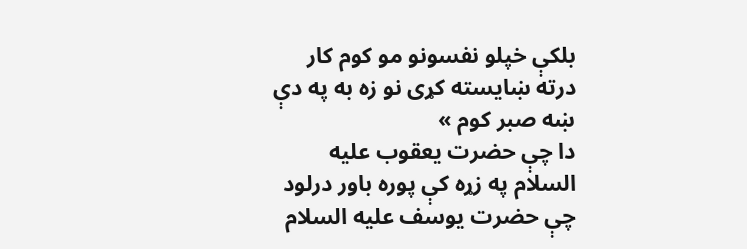بلكې خپلو نفسونو مو كوم كار درته ښايسته كړى نو زه به په دې ښه صبر كوم »
دا چې حضرت یعقوب علیه السلام په زړه کې پوره باور درلود چې حضرت یوسف علیه السلام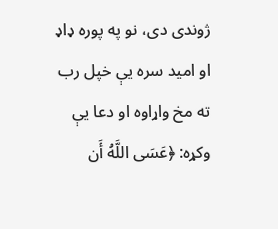ژوندی دی، نو په پوره ډاډ او امید سره یې خپل رب ته مخ واړاوه او دعا یې وکړه: ﴿عَسَى اللَّهُ أَن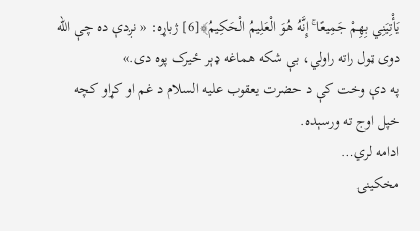يَأْتِيَنِي بِهِمْ جَمِيعًا ۚ إِنَّهُ هُوَ الْعَلِيمُ الْحَكِيمُ﴾[6] ژباړه: « نږدې ده چې الله دوى ټول راته راولي، بې شكه هماغه ډېر ځيرک پوه دى.»
په دې وخت کې د حضرت یعقوب علیه السلام د غم او کړاو کچه خپل اوج ته ورسېده.
ادامه لري…
مخکینۍ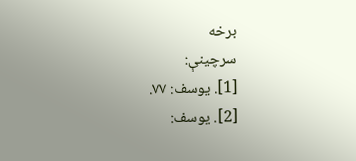برخه
سرچينې:
[1]. یوسف: ۷۷.
[2]. یوسف: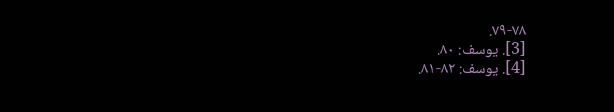۷۹-۷۸.
[3]. یوسف: ۸۰.
[4]. یوسف: ۸۲-۸۱.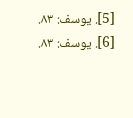[5]. یوسف: ۸۳.
[6]. یوسف: ۸۳.